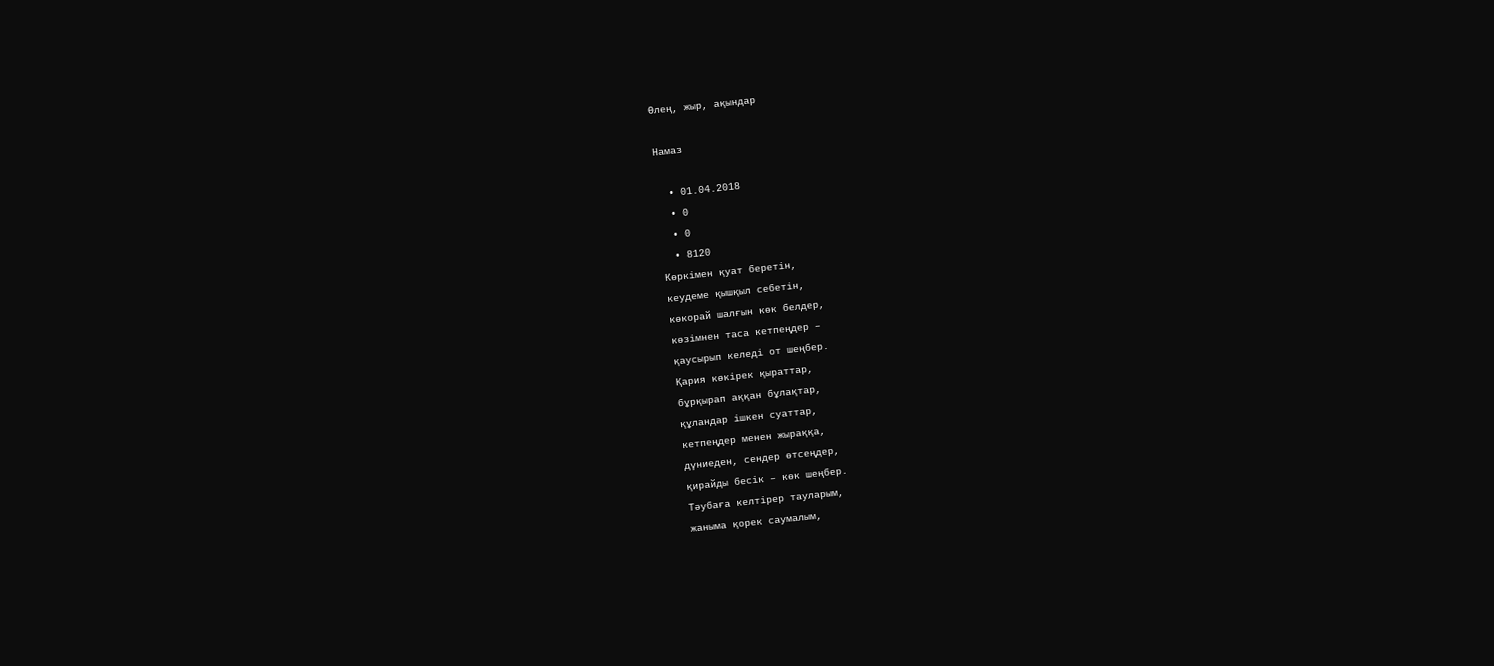Өлең, жыр, ақындар

Намаз

  • 01.04.2018
  • 0
  • 0
  • 8120
Көркімен қуат беретін,
кеудеме қышқыл себетін,
көкорай шалғын көк белдер,
көзімнен таса кетпеңдер –
қаусырып келеді от шеңбер.
Қария көкірек қыраттар,
бұрқырап аққан бұлақтар,
құландар ішкен суаттар,
кетпеңдер менен жыраққа,
дүниеден, сендер өтсеңдер,
қирайды бесік – көк шеңбер.
Тәубаға келтірер тауларым,
жаныма қорек саумалым,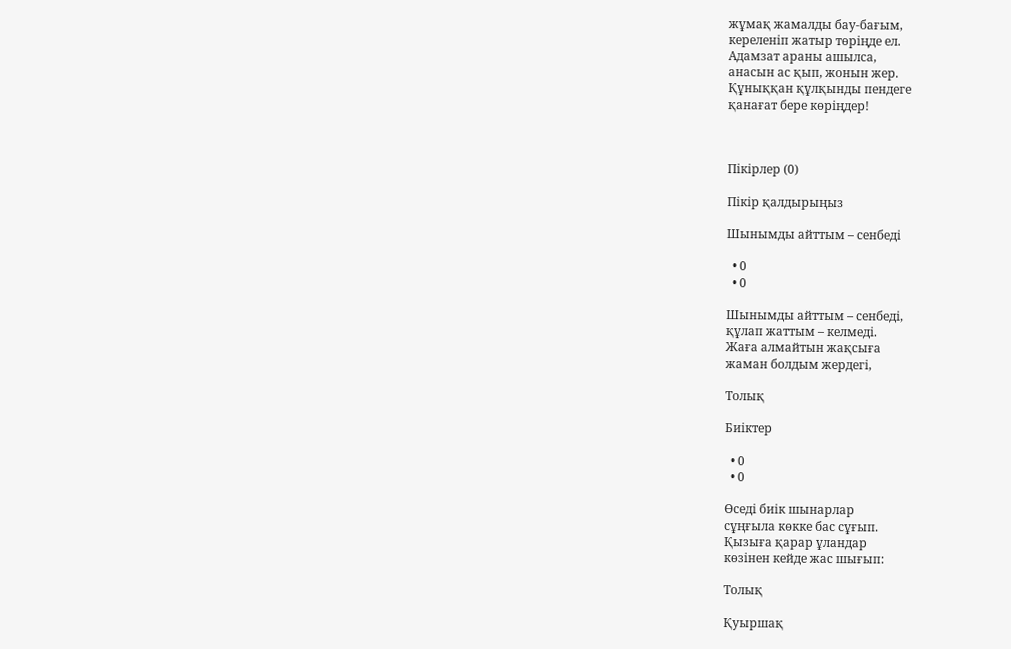жұмақ жамалды бау-бағым,
кереленіп жатыр төріңде ел.
Адамзат араны ашылса,
анасын ас қып, жонын жер.
Құныққан құлқынды пендеге
қанағат бере көріңдер!



Пікірлер (0)

Пікір қалдырыңыз

Шынымды айттым – сенбеді

  • 0
  • 0

Шынымды айттым – сенбеді,
құлап жаттым – келмеді.
Жаға алмайтын жақсыға
жаман болдым жердегі,

Толық

Биіктер

  • 0
  • 0

Өседі биік шынарлар
сұңғыла көкке бас сұғып.
Қызыға қарар ұландар
көзінен кейде жас шығып:

Толық

Қуыршақ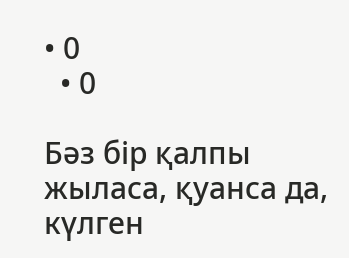• 0
  • 0

Бәз бір қалпы жыласа, қуанса да,
күлген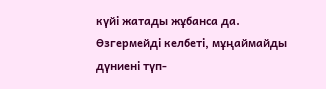күйі жатады жұбанса да.
Өзгермейді келбеті, мұңаймайды
дүниені түп-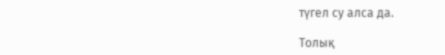түгел су алса да.

Толық